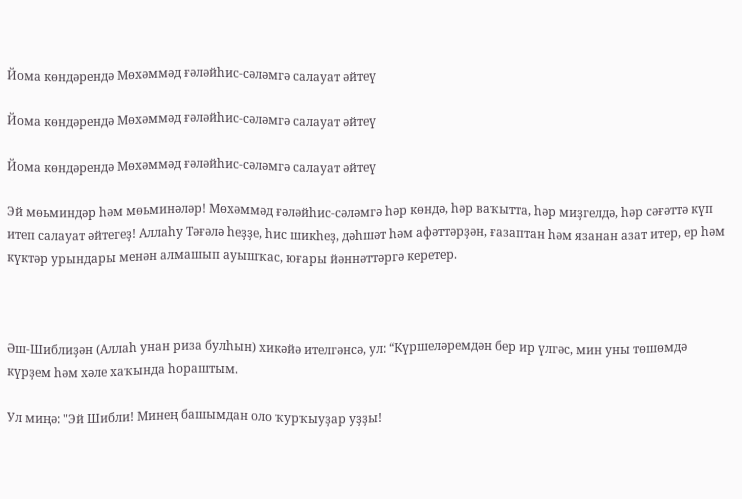Йома көндәрендә Мөхәммәд ғәләйһис-сәләмгә салауат әйтеү

Йома көндәрендә Мөхәммәд ғәләйһис-сәләмгә салауат әйтеү

Йома көндәрендә Мөхәммәд ғәләйһис-сәләмгә салауат әйтеү

Эй мөьминдәр һәм мөьминәләр! Мөхәммәд ғәләйһис-сәләмгә һәр көндә, һәр ваҡытта, һәр миҙгелдә, һәр сәғәттә күп итеп салауат әйтегеҙ! Аллаһу Тәғәлә һеҙҙе, һис шикһеҙ, дәһшәт һәм афәттәрҙән, ғазаптан һәм язанан азат итер, ер һәм күктәр урындары менән алмашып ауышҡас, юғары йәннәттәргә керетер.



Әш-Шиблиҙән (Аллаһ унан риза булһын) хикәйә ителгәнсә, ул: “Күршеләремдән бер ир үлгәс, мин уны төшөмдә күрҙем һәм хәле хаҡында һораштым.

Ул миңә: "Эй Шибли! Минең башымдан оло ҡурҡыуҙар уҙҙы!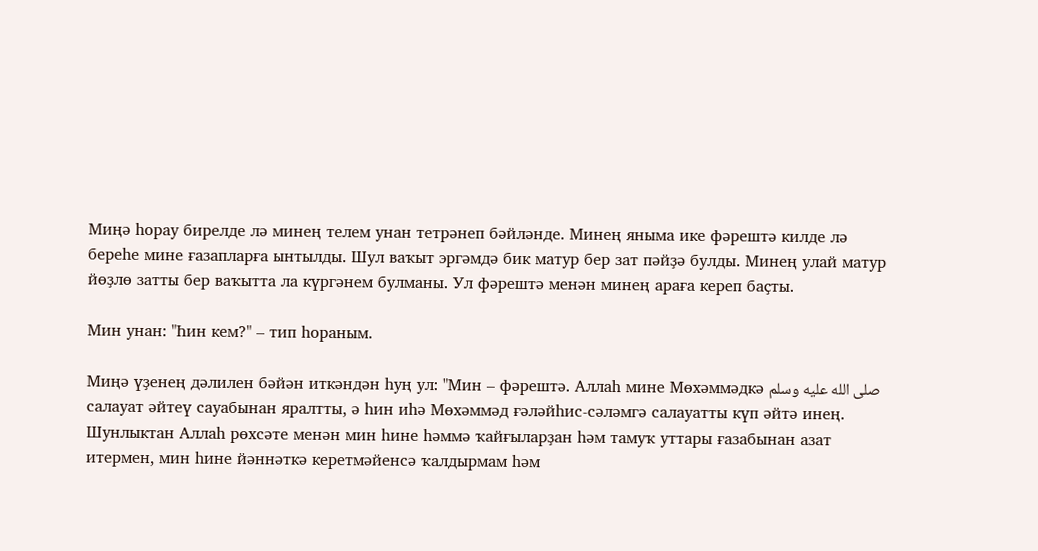Миңә һорау бирелде лә минең телем унан тетрәнеп бәйләнде. Минең яныма ике фәрештә килде лә береһе мине ғазапларға ынтылды. Шул ваҡыт эргәмдә бик матур бер зат пәйҙә булды. Минең улай матур йөҙлө затты бер ваҡытта ла күргәнем булманы. Ул фәрештә менән минең араға кереп баҫты.

Мин унан: "Һин кем?" – тип һораным.

Миңә үҙенең дәлилен бәйән иткәндән һуң ул: "Мин – фәрештә. Аллаһ мине Мөхәммәдкә صلى الله عليه وسلم салауат әйтеү сауабынан яралтты, ә һин иһә Мөхәммәд ғәләйһис-сәләмгә салауатты күп әйтә инең. Шунлыктан Аллаһ рөхсәте менән мин һине һәммә ҡайғыларҙан һәм тамуҡ уттары ғазабынан азат итермен, мин һине йәннәткә керетмәйенсә ҡалдырмам һәм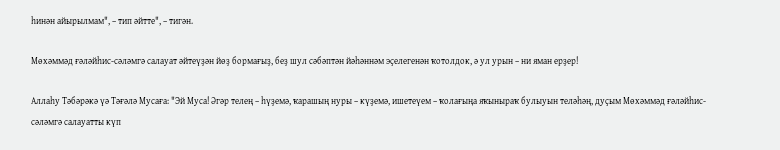һинән айырылмам", – тип әйтте", – тигән.

Мөхәммәд ғәләйһис-сәләмгә салауат әйтеүҙән йөҙ бормағыҙ, беҙ шул сәбәптән йәһәннәм эҫелегенән ҡотолдок, ә ул урын – ни яман ерҙер!

Аллаһу Тәбәрәкә үә Тәғәлә Мусаға: "Эй Муса! Әгәр телең – һүҙемә, ҡарашың нуры – күҙемә, ишетеүем – ҡолағыңа яҡыныраҡ булыуын теләһәң, дуҫым Мөхәммәд ғәләйһис-сәләмгә салауатты күп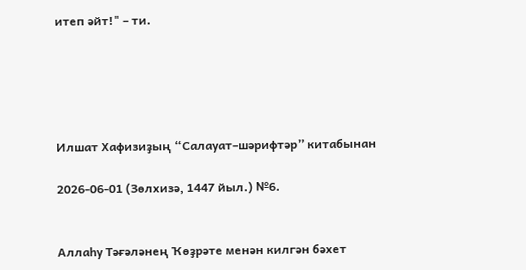итеп әйт!" – ти.





Илшат Хафизиҙың “Салауат–шәрифтәр” китабынан

2026-06-01 (Зөлхизә, 1447 йыл.) №6.


Аллаһу Тәғәләнең Ҡөҙрәте менән килгән бәхет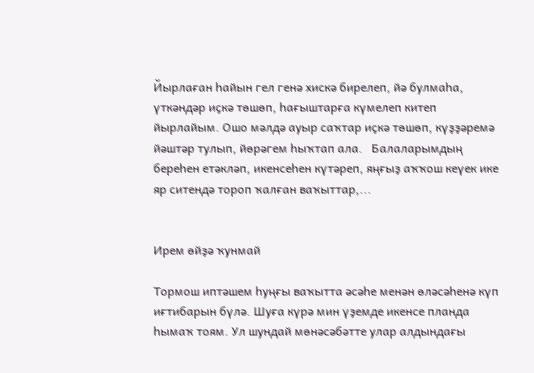Йырлаған һайын гел генә хискә бирелеп, йә булмаһа, үткәндәр иҫкә төшөп, һағыштарға күмелеп китеп йырлайым. Ошо мәлдә ауыр саҡтар иҫкә төшөп, күҙҙәремә йәштәр тулып, йөрәгем һыҡтап ала.   Балаларымдың береһен етәкләп, икенсеһен күтәреп, яңғыҙ аҡҡош кеүек ике яр ситендә тороп ҡалған ваҡыттар,...


Ирем өйҙә ҡунмай

Тормош иптәшем һуңғы ваҡытта әсәһе менән өләсәһенә күп иғтибарын бүлә. Шуға күрә мин үҙемде икенсе планда һымаҡ тоям. Ул шундай мөнәсәбәтте улар алдындағы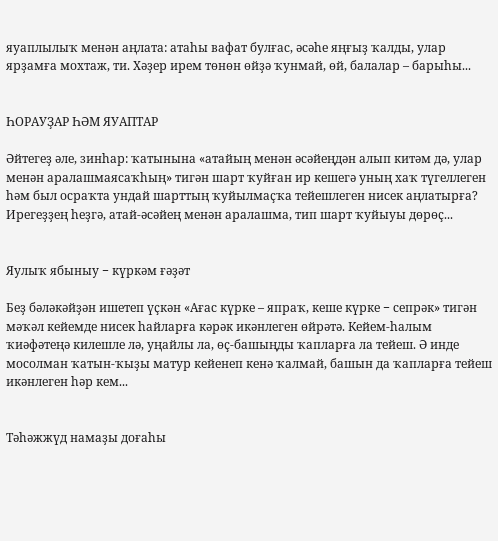яуаплылыҡ менән аңлата: атаһы вафат булғас, әсәһе яңғыҙ ҡалды, улар ярҙамға мохтаж, ти. Хәҙер ирем төнөн өйҙә ҡунмай, өй, балалар – барыһы...


ҺОРАУҘАР ҺӘМ ЯУАПТАР

Әйтегеҙ әле, зинһар: ҡатынына «атайың менән әсәйеңдән алып китәм дә, улар менән аралашмаясаҡһың» тигән шарт ҡуйған ир кешегә уның хаҡ түгеллеген һәм был осраҡта ундай шарттың ҡуйылмаҫҡа тейешлеген нисек аңлатырға? Ирегеҙҙең һеҙгә, атай-әсәйең менән аралашма, тип шарт ҡуйыуы дөрөҫ...


Яулыҡ ябыныу − күркәм ғәҙәт

Беҙ бәләкәйҙән ишетеп үҫкән «Ағас күрке – япраҡ, кеше күрке − сепрәк» тигән мәҡәл кейемде нисек һайларға кәрәк икәнлеген өйрәтә. Кейем-һалым ҡиәфәтеңә килешле лә, уңайлы ла, өҫ-башыңды ҡапларға ла тейеш. Ә инде мосолман ҡатын-ҡыҙы матур кейенеп кенә ҡалмай, башын да ҡапларға тейеш икәнлеген һәр кем...


Тәһәжжүд намаҙы доғаһы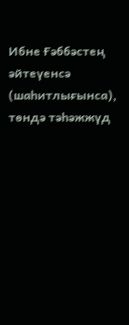Ибне Ғәббәстең әйтеүенсә (шаһитлығынса), төндә тәһәжжүд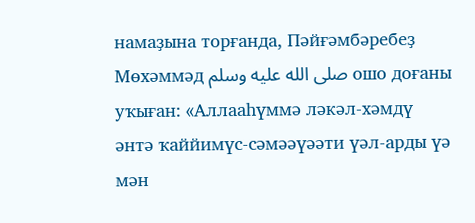намаҙына торғанда, Пәйғәмбәребеҙ Мөхәммәд صلى الله عليه وسلم ошо доғаны уҡыған: «Аллааһүммә ләкәл-хәмдү әнтә ҡаййимүс-сәмәәүәәти үәл-арды үә мән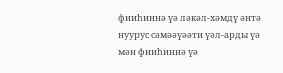фииһиннә үә ләкәл-хәмдү әнтә нуурус сәмәәүәәти үәл-арды үә мән фииһиннә үә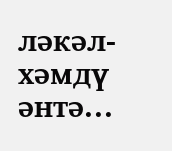ләкәл-хәмдү әнтә...